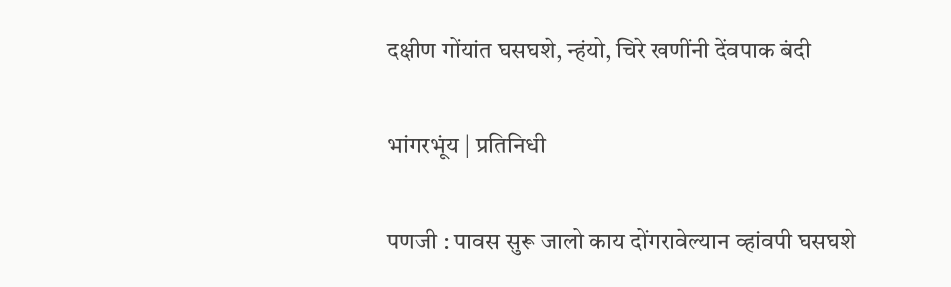दक्षीण गोंयांत घसघशे, न्हंयो, चिरे खणींनी देंवपाक बंदी

भांगरभूंय | प्रतिनिधी

पणजी : पावस सुरू जालो काय दोंगरावेल्यान व्हांवपी घसघशे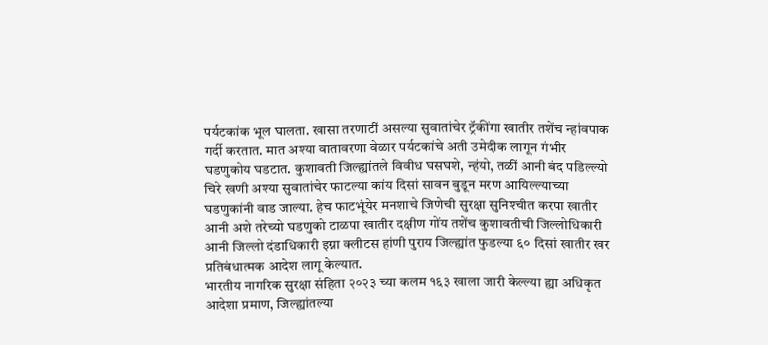पर्यटकांक भूल घालता. खासा तरणाटीं असल्या सुवातांचेर ट्रॅकींगा खातीर तशेंच न्हांवपाक गर्दी करतात. मात अश्या वातावरणा वेळार पर्यटकांचे अती उमेदीक लागून गंभीर घडणुकोय घडटात. कुशावती जिल्ह्यांतले विवीध घसघशे, न्हंयो, तळीं आनी बंद पडिल्ल्यो चिरे खणी अश्या सुवातांचेर फाटल्या कांय दिसां सावन बुडून मरण आयिल्ल्याच्या घडणुकांनी वाड जाल्या. हेच फाटभूंयेर मनशाचे जिणेची सुरक्षा सुनिश्‍चीत करपा खातीर आनी अशे तरेच्यो घडणुको टाळपा खातीर दक्षीण गोंय तशेंच कुशावतीची जिल्लोधिकारी आनी जिल्लो दंडाधिकारी इग्ना क्लीटस हांणी पुराय जिल्ह्यांत फुडल्या ६० दिसां खातीर खर प्रतिबंधात्मक आदेश लागू केल्यात.
भारतीय नागरिक सुरक्षा संहिता २०२३ च्या कलम १६३ खाला जारी केल्ल्या ह्या अधिकृत आदेशा प्रमाण, जिल्ह्यांतल्या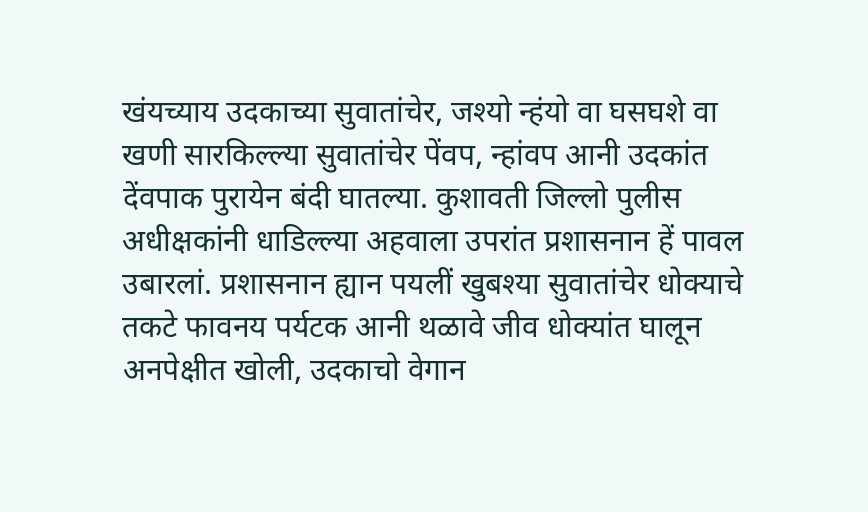खंयच्याय उदकाच्या सुवातांचेर, जश्यो न्हंयो वा घसघशे वा खणी सारकिल्ल्या सुवातांचेर पेंवप, न्हांवप आनी उदकांत देंवपाक पुरायेन बंदी घातल्या. कुशावती जिल्लो पुलीस अधीक्षकांनी धाडिल्ल्या अहवाला उपरांत प्रशासनान हें पावल उबारलां. प्रशासनान ह्यान पयलीं खुबश्या सुवातांचेर धोक्याचे तकटे फावनय पर्यटक आनी थळावे जीव धोक्यांत घालून अनपेक्षीत खोली, उदकाचो वेगान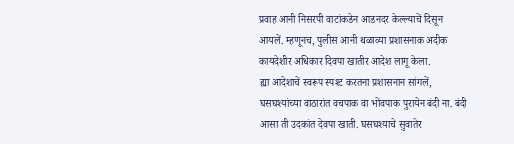प्रवाह आनी निसरपी वाटांकडेन आडनदर केल्ल्याचें दिसून आयलें. म्हणूनच, पुलीस आनी थळाव्या प्रशासनाक अदीक कायदेशीर अधिकार दिवपा खातीर आदेश लागू केला.
ह्या आदेशाचें स्वरूप स्पश्ट करतना प्रशासनान सांगलें, घसघश्यांच्या वाठारांत वचपाक वा भोंवपाक पुरायेन बंदी ना. बंदी आसा ती उदकांत देवपा खाती. घसघश्याचे सुवातेर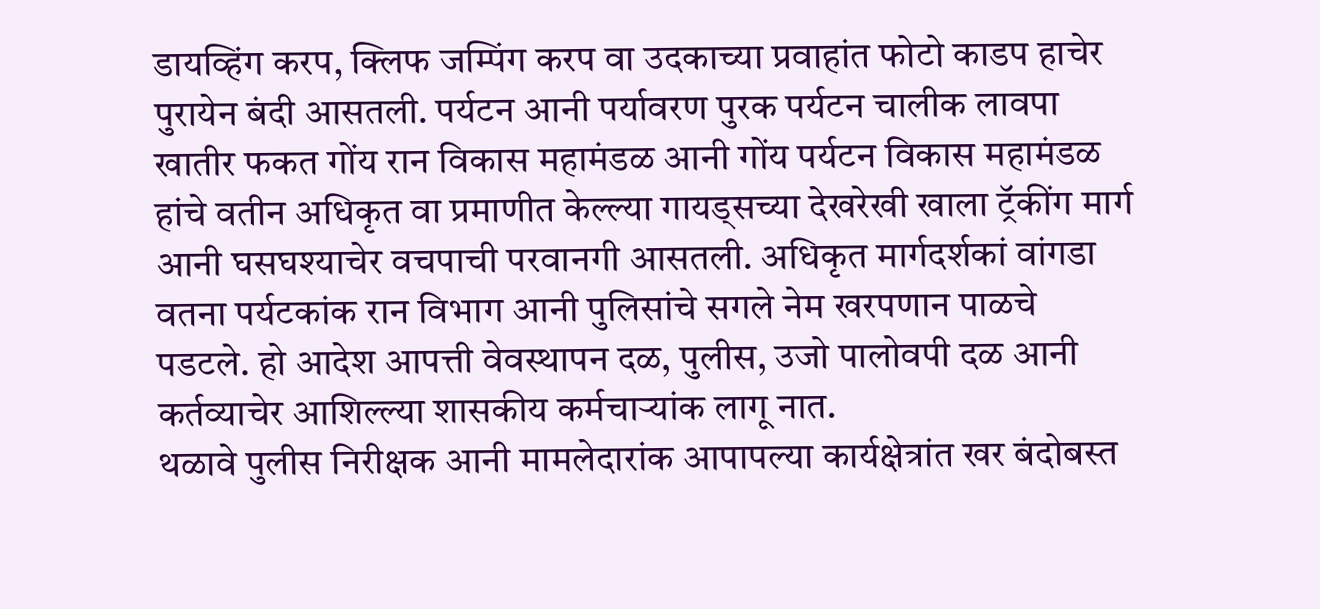डायव्हिंग करप, क्लिफ जम्पिंग करप वा उदकाच्या प्रवाहांत फोटो काडप हाचेर पुरायेन बंदी आसतली. पर्यटन आनी पर्यावरण पुरक पर्यटन चालीक लावपा खातीर फकत गोंय रान विकास महामंडळ आनी गोंय पर्यटन विकास महामंडळ हांचे वतीन अधिकृत वा प्रमाणीत केल्ल्या गायड्सच्या देखरेखी खाला ट्रॅकींग मार्ग आनी घसघश्याचेर वचपाची परवानगी आसतली. अधिकृत मार्गदर्शकां वांगडा वतना पर्यटकांक रान विभाग आनी पुलिसांचे सगले नेम खरपणान पाळचे पडटले. हो आदेश आपत्ती वेवस्थापन दळ, पुलीस, उजो पालोवपी दळ आनी कर्तव्याचेर आशिल्ल्या शासकीय कर्मचार्‍यांक लागू नात.
थळावे पुलीस निरीक्षक आनी मामलेदारांक आपापल्या कार्यक्षेत्रांत खर बंदोबस्त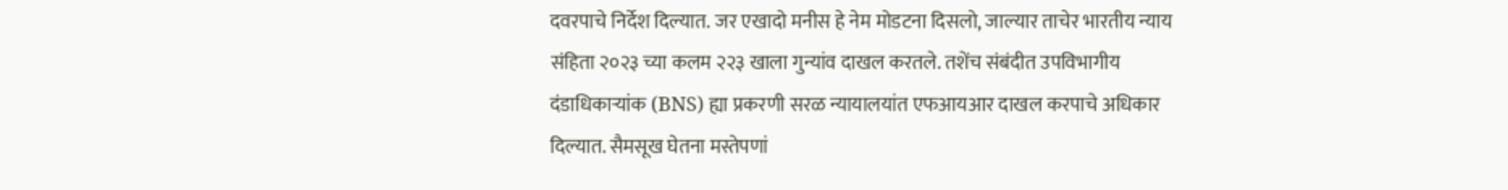दवरपाचे निर्देश दिल्यात. जर एखादो मनीस हे नेम मोडटना दिसलो, जाल्यार ताचेर भारतीय न्याय संहिता २०२३ च्या कलम २२३ खाला गुन्यांव दाखल करतले. तशेंच संबंदीत उपविभागीय दंडाधिकार्‍यांक (BNS) ह्या प्रकरणी सरळ न्यायालयांत एफआयआर दाखल करपाचे अधिकार दिल्यात. सैमसूख घेतना मस्तेपणां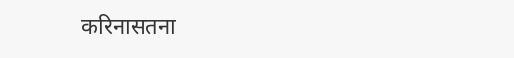करिनासतना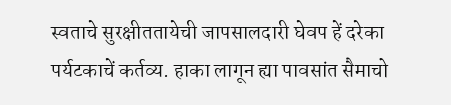स्वताचे सुरक्षीततायेची जापसालदारी घेवप हें दरेका पर्यटकाचें कर्तव्य. हाका लागून ह्या पावसांत सैमाचो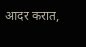आदर करात,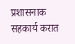प्रशासनाक सहकार्य करात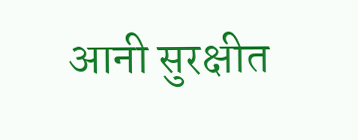आनी सुरक्षीत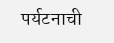पर्यटनाची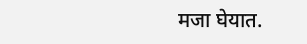मजा घेयात.